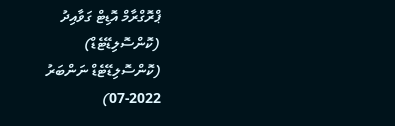ޕްރޮގްރާމް އޮޑިޓް ގަވާއިދު (ކޮންސޮލިޑޭޓެޑް)
(ކޮންސޮލިޑޭޓެޑް ނަންބަރު 2022-07)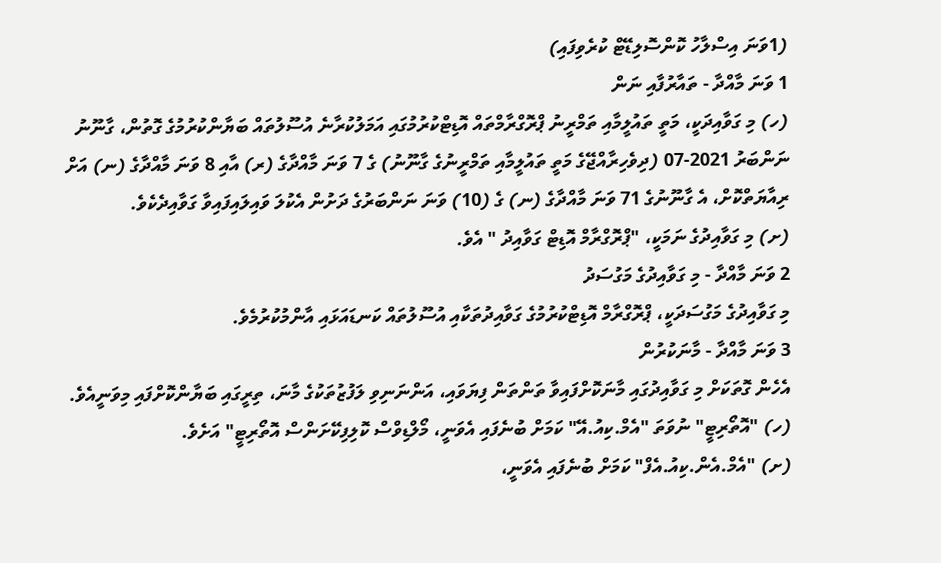(1ވަނަ އިސްލާހު ކޮންސޮލިޑޭޓް ކުރެވިފައި)
1 ވަނަ މާއްދާ - ތައާރުފާއި ނަން
(ހ) މި ގަވާއިދަކީ، މަތީ ތައުލީމާއި ތަމްރީނު ޕްރޮގްރާމްތައް އޮޑިޓްކުރުމުގައި އަމަލުކުރާނެ އުސޫލުތައް ބަޔާންކުރުމުގެ ގޮތުން، ގާނޫނު ނަންބަރު 2021-07 (ދިވެހިރާއްޖޭގެ މަތީ ތައުލީމާއި ތަމްރީނުގެ ގާނޫނު) ގެ 7 ވަނަ މާއްދާގެ (ރ) އާއި 8 ވަނަ މާއްދާގެ (ނ) އަށް ރިއާޔަތްކޮށް، އެ ގާނޫނުގެ 71 ވަނަ މާއްދާގެ (ނ) ގެ (10) ވަނަ ނަންބަރުގެ ދަށުން އެކުލަ ވައިލައިފައިވާ ގަވާއިދެކެވެ.
(ށ) މި ގަވާއިދުގެ ނަމަކީ، "ޕްރޮގްރާމް އޮޑިޓް ގަވާއިދު " އެވެ.
2 ވަނަ މާއްދާ - މި ގަވާއިދުގެ މަގުސަދު
މި ގަވާއިދުގެ މަގުސަދަކީ، ޕްރޮގްރާމް އޮޑިޓްކުރުމުގެ ގަވާއިދުތަކާއި އުސޫލުތައް ކަނޑައަޅައި އާންމުކުރުމެވެ.
3 ވަނަ މާއްދާ - މާނަކުރުން
އެހެން ގޮތަކަށް މި ގަވާއިދުގައި މާނަކޮށްފައިވާ ތަންތަން ފިޔަވައި، އަންނަނިވި ލަފުޒުތަކުގެ މާނަ، ތިރީގައި ބަޔާންކޮށްފައި މިވަނީއެވެ.
(ހ) "އޮތޯރިޓީ" ނުވަތަ "އެމް.ކިއު.އޭ" ކަމަށް ބުނެފައި އެވަނީ، މޯލްޑިވްސް ކޮލިފިކޭށަންސް އޮތޯރިޓީ" އަށެވެ.
(ށ) "އެމް.އެން.ކިއު.އެފް" ކަމަށް ބުނެފައި އެވަނީ،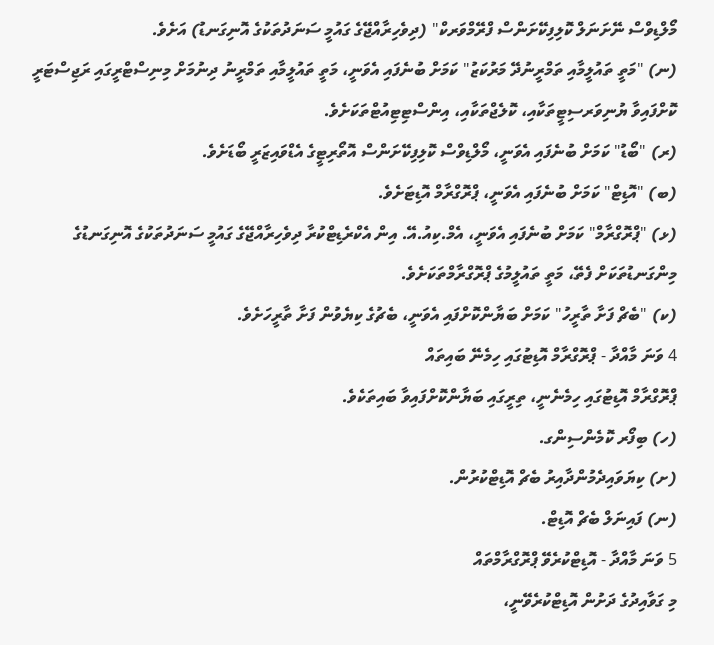މޯލްޑިވްސް ނޭށަނަލް ކޮލިފިކޭށަންސް ފްރޭމްވަރކް" (ދިވެހިރާއްޖޭގެ ގައުމީ ސަނަދުތަކުގެ އޮނިގަނޑު) އަށެވެ.
(ނ) "މަތީ ތައުލީމާއި ތަމްރީނުދޭ މަރުކަޒު" ކަމަށް ބުނެފައި އެވަނީ، މަތީ ތައުލީމާއި ތަމްރީނު ދިނުމަށް މިނިސްޓްރީގައި ރަޖިސްޓަރީ ކޮށްފައިވާ ޔުނިވަރސިޓީތަކާއި، ކޮލެޖްތަކާއި، އިންސްޓިޓިއުޓްތަކަށެވެ.
(ރ) "ބޯޑު" ކަމަށް ބުނެފައި އެވަނީ، މޯލްޑިވްސް ކޮލިފިކޭށަންސް އޮތޯރިޓީގެ އެޑްވައިޒަރީ ބޯޑަށެވެ.
(ބ) "އޮޑިޓް" ކަމަށް ބުނެފައި އެވަނީ، ޕްރޮގްރާމް އޮޑިޓަށެވެ.
(ޅ) "ޕްރޮގްރާމް" ކަމަށް ބުނެފައި އެވަނީ، އެމް.ކިއު.އޭ. އިން އެކްރެޑިޓްކުރާ ދިވެހިރާއްޖޭގެ ގައުމީ ސަނަދުތަކުގެ އޮނިގަނޑުގެ މިންގަނޑުތަކަށް ފެތޭ، މަތީ ތައުލީމުގެ ޕްރޮގްރާމްތަކަށެވެ.
(ކ) "ބެޗް ފަށާ ތާރީހު" ކަމަށް ބަޔާންކޮށްފައި އެވަނީ، ބެޗުގެ ކިޔެވުން ފަށާ ތާރީހަށެވެ.
4 ވަނަ މާއްދާ - ޕްރޮގްރާމް އޮޑިޓުގައި ހިމެނޭ ބައިތައް
ޕްރޮގްރާމް އޮޑިޓުގައި ހިމެނެނީ، ތިރީގައި ބަޔާންކޮށްފައިވާ ބައިތަކެވެ.
(ހ) ބިފޯރ ކޮމެންސިންގ.
(ށ) ކިޔަވައިދެމުންދާއިރު ބެޗް އޮޑިޓްކުރުން.
(ނ) ފައިނަލް ބެޗް އޮޑިޓް.
5 ވަނަ މާއްދާ - އޮޑިޓްކުރެވޭ ޕްރޮގްރާމްތައް
މި ގަވާއިދުގެ ދަށުން އޮޑިޓްކުރެވޭނީ،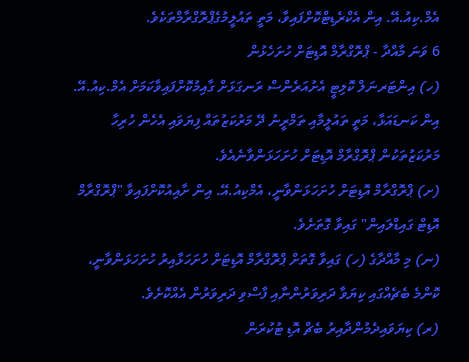އެމް.ކިއު.އޭ. އިން އެކްރެޑިޓްކޮށްފައިވާ، މަތީ ތައުލީމުގެޕްރޮގްރާމްތަކެވެ.
6 ވަނަ މާއްދާ - ޕްރޮގްރާމް އޮޑިޓަށް ހުށަހެޅުން
(ހ) އިންޓަރނަލް ކޮލިޓީ އެށުއަރެންސް ރަނގަޅަށް ގާއިމުކޮށްފައިވާކަމަށް އެމް.ކިއު.އޭ. އިން ކަނޑައަޅާ، މަތީ ތައުލީމާއި ތަމްރީނު ދޭ މަރުކަޒުތައް ފިޔަވައި އެހެން ހުރިހާ މަރުކަޒުތަކުން ޕްރޮގްރާމް އޮޑިޓަށް ހުށަހަޅަންވާނެއެވެ.
(ށ) ޕްރޮގްރާމް އޮޑިޓަށް ހުށަހަޅަންވާނީ، އެމްކިއު.އޭ. އިން ށާއިއުކޮށްފައިވާ "ޕްރޮގްރާމް އޮޑިޓް ގައިޑްލައިން" ގައިވާ ގޮތަށެވެ.
(ނ) މި މާއްދާގެ (ހ) ގައިވާ ގޮތަށް ޕްރޮގްރާމް އޮޑިޓަށް ހުށަހަޅާއިރު ހުށަހަޅަންވާނީ، ކޮންމެ ބެޗެއްގައި ކިޔަވާ ދަރިވަރުންނާއި ފާސްވި ދަރިވަރުން އެއްކޮށެވެ.
(ރ) ކިޔަވައިދެމުންދާއިރު ބެޗް އޮޑި ޓުކުރަން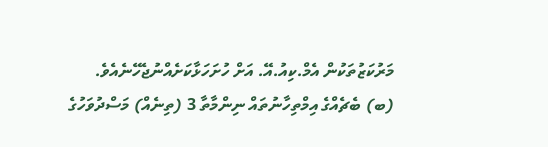މަރުކަޒުތަކުން އެމް.ކިއު.އޭ. އަށް ހުށަހަޅާކަށެއްނުޖެހޭނެއެވެ.
(ބ) ބެޗެއްގެ އިމްތިހާނުތައް ނިންމާތާ 3 (ތިނެއް) މަސްދުވަހުގެ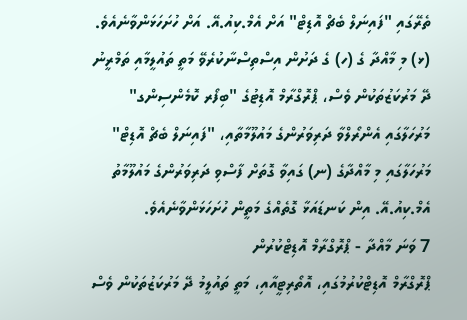ތެރޭގައި "ފައިނަލް ބެޗް އޮޑިޓް" އަށް އެމް.ކިއު.އޭ. އަށް ހުށަހަޅަންވާނެއެވެ.
(ޅ) މި މާއްދާ ގެ (ހ) ގެ ދަށުން އިސްތިސްނާކުރެވޭ މަތީ ތައުލީމާއި ތަމްރީނު ދޭ މަރުކަޒުތަކުން ވެސް، ޕްރޮގްރާމް އޮޑިޓުގެ "ބިފޯރ ކޮމެންސިންގ" މަރުހަލާގައި އެންރޯލްވާ ދަރިވަރުންގެ މައުލޫމާތާއި، "ފައިނަލް ބެޗް އޮޑިޓް" މަރުހަލާގައި މި މާއްދާގެ (ނ) ގައިވާ ގޮތަށް ފާސްވި ދަރިވަރުންގެ މައުލޫމާތު އެމް.ކިއު.އޭ. އިން ކަނޑައަޅާ ގޮތެއްގެ މަތީން ހުށަހަޅަންވާނެއެވެ.
7 ވަނަ މާއްދާ - ޕްރޮގްރާމް އޮޑިޓްކުރުން
ޕްރޮގްރާމް އޮޑިޓްކުރުމުގައި، އޮތޯރިޓީއާއި، މަތީ ތައުލީމު ދޭ މަރުކަޒުތަކުން ވެސް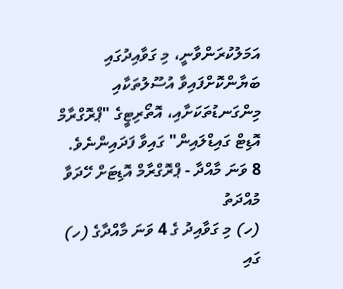އަމަލުކުރަންވާނީ، މި ގަވާއިދުގައި ބަޔާންކޮށްފައިވާ އުސޫލުތަކާއި މިންގަނޑުތަކަށާއި، އޮތޯރިޓީގެ "ޕްރޮގްރާމް އޮޑިޓް ގައިޑްލައިން" ގައިވާ ފަދައިންނެވެ.
8 ވަނަ މާއްދާ - ޕްރޮގްރާމް އޮޑިޓަށް ހޭދަވާ މުއްދަތު
(ހ) މި ގަވާއިދު ގެ 4 ވަނަ މާއްދާގެ (ހ) ގައި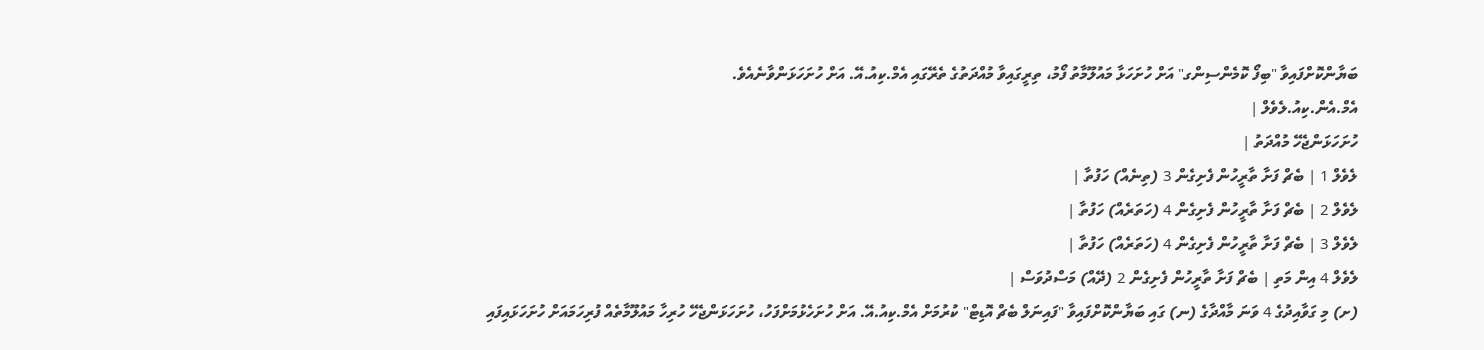ބަޔާންކޮށްފައިވާ "ބިފޯ ކޮމެންސިންގ" އަށް ހުށަހަޅާ މައުލޫމާތު ފޯމު، ތިރީގައިވާ މުއްދަތުގެ ތެރޭގައި އެމް.ކިއު.އޭ. އަށް ހުށަހަޅަންވާނެއެވެ.
އެމް.އެން.ކިއު.ލެވެލް |
ހުށަހަޅަންޖެހޭ މުއްދަތު |
ލެވެލް 1 | ބެޗް ފަށާ ތާރީހުން ފެށިގެން 3 (ތިނެއް) ހަފުތާ |
ލެވެލް 2 | ބެޗް ފަށާ ތާރީހުން ފެށިގެން 4 (ހަތަރެއް) ހަފުތާ |
ލެވެލް 3 | ބެޗް ފަށާ ތާރީހުން ފެށިގެން 4 (ހަތަރެއް) ހަފުތާ |
ލެވެލް 4 އިން މަތި | ބެޗް ފަށާ ތާރީހުން ފެށިގެން 2 (ދޭއް) މަސްދުވަސް |
(ށ) މި ގަވާއިދުގެ 4 ވަނަ މާއްދާގެ (ނ) ގައި ބަޔާންކޮށްފައިވާ "ފައިނަލް ބެޗް އޮޑިޓް" ކުރުމަށް އެމް.ކިއު.އޭ. އަށް ހުށަހެޅުމަށްފަހު، ހުށަހަޅަންޖެހޭ ހުރިހާ މައުލޫމާތެއް ފުރިހަމައަށް ހުށަހަޅައިފައި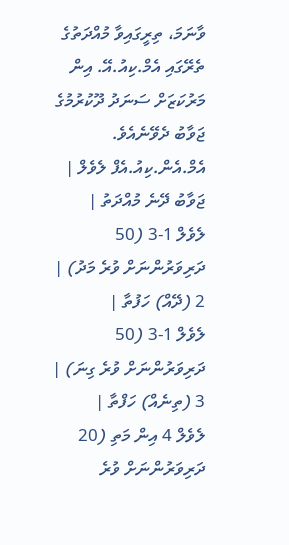ވާނަމަ، ތިރީގައިވާ މުއްދަތުގެ ތެރޭގައި އެމް.ކިއު.އޭ. އިން މަރުކަޒަށް ސަނަދު ދޫކުރުމުގެ ޖަވާބު ދެވޭނެއެވެ.
އެމް.އެން.ކިއު.އެފް ލެވެލް |
ޖަވާބު ދޭނެ މުއްދަތު |
ލެވެލް 1-3 (50 ދަރިވަރުންނަށް ވުރެ މަދު) | 2 (ދޭއް) ހަފުތާ |
ލެވެލް 1-3 (50 ދަރިވަރުންނަށް ވުރެ ގިނަ) | 3 (ތިނެއް) ހަފްތާ |
ލެވެލް 4 އިން މަތި (20 ދަރިވަރުންނަށް ވުރެ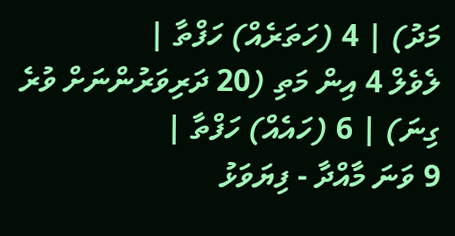މަދު) | 4 (ހަތަރެއް) ހަފްތާ |
ލެވެލް 4 އިން މަތި (20 ދަރިވަރުންނަށް ވުރެ ގިނަ) | 6 (ހައެއް) ހަފްތާ |
9 ވަނަ މާއްދާ - ފިޔަވަޅު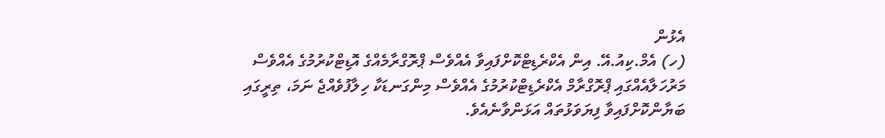އެޅުން
(ހ) އެމް.ކިއު.އޭ. އިން އެކްރެޑިޓްކޮށްފައިވާ އެއްވެސް ޕްރޮގްރާމެއްގެ އޮޑިޓްކުރުމުގެ އެއްވެސް މަރުހަލާއެއްގައި ޕްރޮގްރާމް އެކްރެޑިޓްކުރުމުގެ އެއްވެސް މިންގަނޑަކާ ހިލާފުވެއްޖެ ނަމަ، ތިރީގައި ބަޔާންކޮށްފައިވާ ފިޔަވަޅުތައް އަޅަންވާނެއެވެ.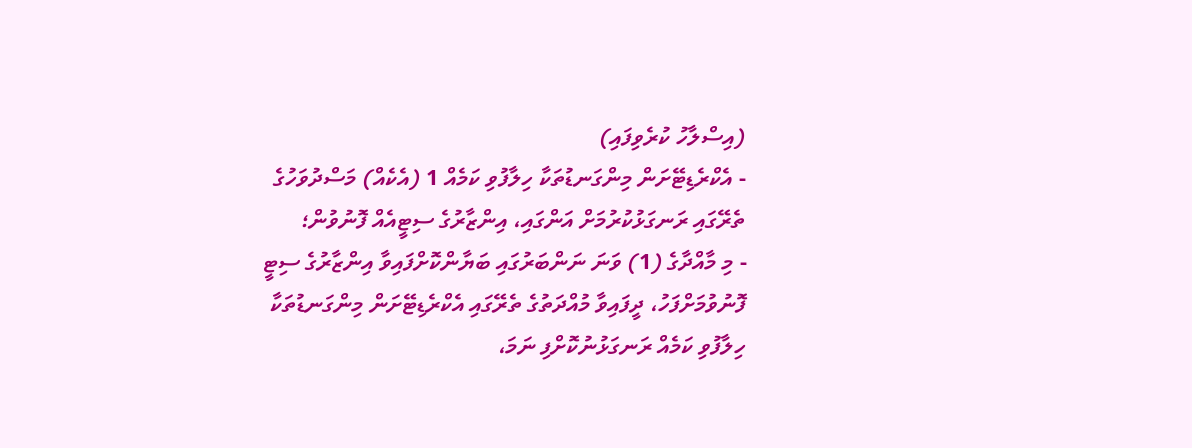(އިސްލާހު ކުރެވިފައި)
- އެކްރެޑިޓޭށަން މިންގަނޑުތަކާ ހިލާފުވި ކަމެއް 1 (އެކެއް) މަސްދުވަހުގެ ތެރޭގައި ރަނގަޅުކުރުމަށް އަންގައި، އިންޒާރުގެ ސިޓީއެއް ފޮނުވުން؛
- މި މާއްދާގެ (1) ވަނަ ނަންބަރުގައި ބަޔާންކޮށްފައިވާ އިންޒާރުގެ ސިޓީ ފޮނުވުމަށްފަހު، ދީފައިވާ މުއްދަތުގެ ތެރޭގައި އެކްރެޑިޓޭށަން މިންގަނޑުތަކާ ހިލާފުވި ކަމެއް ރަނގަޅުނުކޮށްފި ނަމަ،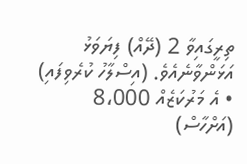ތިރީގައިވާ 2 (ދޭއް) ފިޔަވަޅު އަޅަންވާނެއެވެ. (އިސްލާހު ކުރެވިފައި)
• އެ މަރުކަޒެއް 8،000 (އަށްހާސް)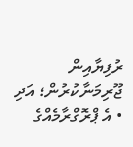ރުފިޔާއިން ޖޫރިމަނާކުރުން؛ އަދި
• އެ ޕްރޮގްރާމެއްގެ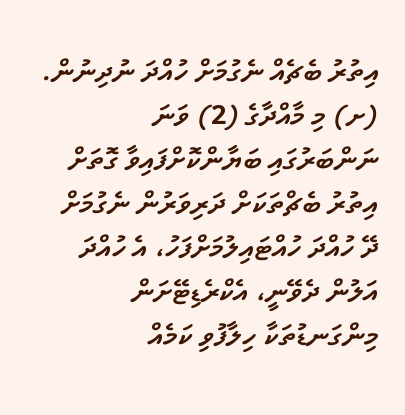އިތުރު ބެޗެއް ނެގުމަށް ހުއްދަ ނުދިނުން.
(ށ) މި މާއްދާގެ (2) ވަނަ ނަންބަރުގައި ބަޔާންކޮށްފައިވާ ގޮތަށް އިތުރު ބެޗްތަކަށް ދަރިވަރުން ނެގުމަށް ދޭ ހުއްދަ ހުއްޓައިލުމަށްފަހު، އެ ހުއްދަ އަލުން ދެވޭނީ، އެކްރެޑިޓޭށަން މިންގަނޑުތަކާ ހިލާފުވި ކަމެއް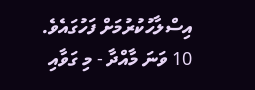އިސްލާހުކުރުމަށް ފަހުގައެވެ.
10 ވަނަ މާއްދާ - މި ގަވާއި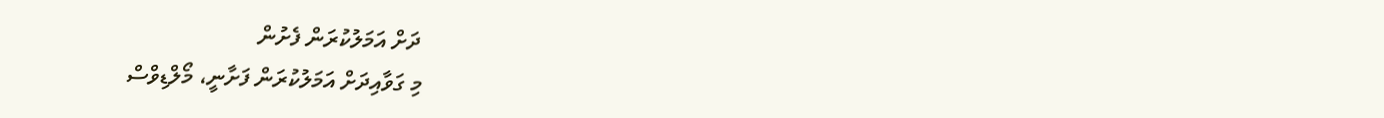ދަށް އަމަލުކުރަން ފެށުން
މި ގަވާއިދަށް އަމަލުކުރަން ފަށާނީ، މޯލްޑިވްސް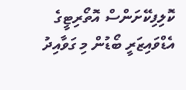ކޮލިފިކޭށަންސް އޮތޯރިޓީގެ އެޑްވައިޒަރީ ބޯޑުން މި ގަވާއިދު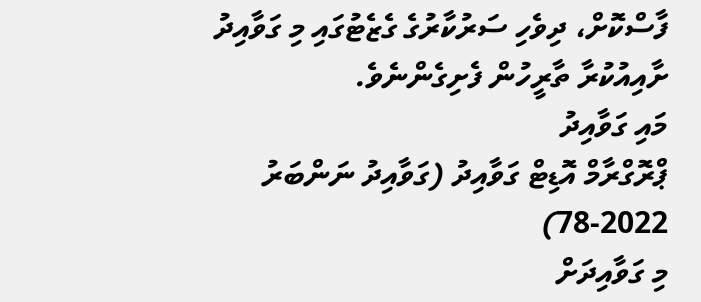ފާސްކޮށް، ދިވެހި ސަރުކާރުގެ ގެޒެޓުގައި މި ގަވާއިދު ށާއިއުކުރާ ތާރީހުން ފެށިގެންނެވެ.
މައި ގަވާއިދު
ޕްރޮގްރާމް އޮޑިޓް ގަވާއިދު (ގަވާއިދު ނަންބަރު 2022-78)
މި ގަވާއިދަށް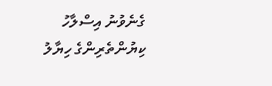ގެނެވުނު އިސްލާހު
ކިޔުންތެރިންގެ ހިޔާލު